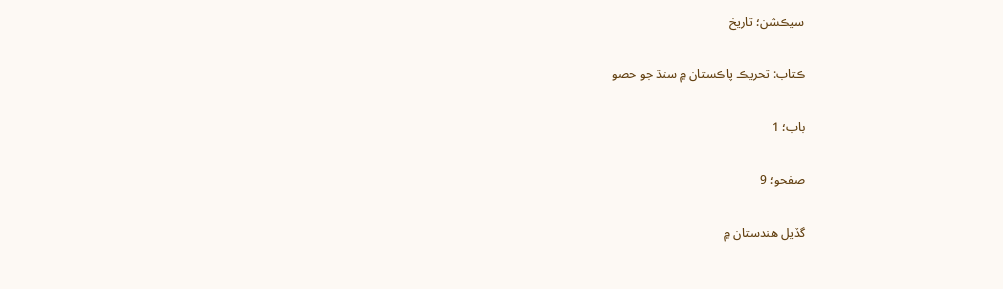سيڪشن؛ تاريخ

ڪتاب: تحريڪ پاڪستان ۾ سنڌ جو حصو

باب؛ 1

صفحو؛ 9

گڏيل هندستان ۾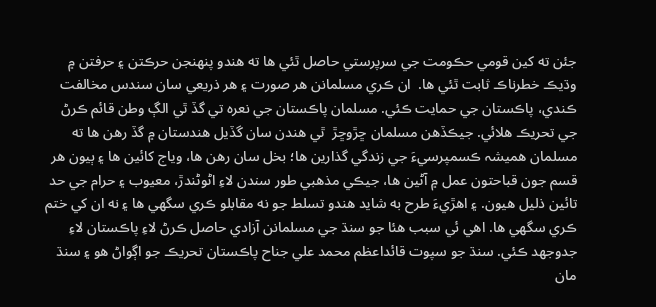جئن ته کين قومي حڪومت جي سرپرستي حاصل ٿئي ها ته هندو پنهنجن حرڪتن ۽ حرفتن ۾ وڌيڪ خطرناڪ ثابت ٿئي ها.  ان ڪري مسلمانن هر صورت ۽ هر ذريعي سان سندس مخالفت ڪندي، پاڪستان جي حمايت ڪئي. مسلمان پاڪستان جي نعره تي گڏ ٿي الڳ وطن قائم ڪرڻ جي تحريڪ هلائي. جيڪڏهن مسلمان ڇڙوڇڙ  ٿي هندن سان گڏيل هندستان ۾ گڏ رهن ها ته مسلمان هميشہ ڪسمپرسيءَ جي زندگي گذارين ها؛ بخل سان رهن ها، وياج کائين ها ۽ ٻيون هر قسم جون قباحتون عمل ۾ آڻين ها، جيڪي مذهبي طور سندن لاءِ اڻوڻندڙ، معيوب ۽ حرام جي حد تائين ذليل هيون. ۽ اهڙيءَ طرح به شايد هندو تسلط جو نه مقابلو ڪري سگهي ها ۽ نه ان کي ختم ڪري سگهي ها. اهي ئي سبب هئا جو سنڌ جي مسلمانن آزادي حاصل ڪرڻ لاءِ پاڪستان لاءِ جدوجهد ڪئي. سنڌ جو سپوت قائداعظم محمد علي جناح پاڪستان تحريڪ جو اڳواڻ هو ۽ سنڌ مان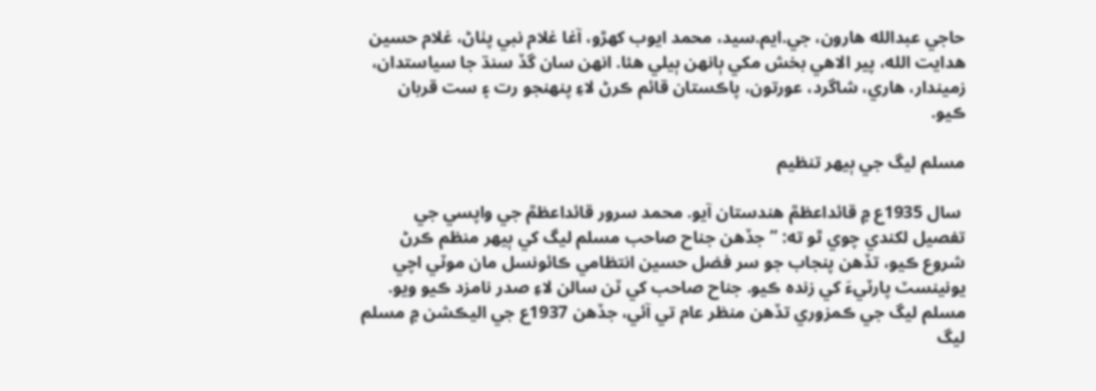حاجي عبدالله هارون، جي.ايم.سيد، محمد ايوب کهڙو، آغا غلام نبي پٺاڻ، غلام حسين هدايت الله، پير الاهي بخش مکي ٻانهن ٻيلي هئا. انهن سان گڏ سنڌ جا سياستدان، زميندار، هاري، شاگرد، عورتون، پاڪستان قائم ڪرڻ لاءِ پنهنجو رت ۽ ست قربان ڪيو.

مسلم ليگ جي ٻيهر تنظيم

 سال 1935ع ۾ قائداعظمؒ هندستان آيو. محمد سرور قائداعظمؒ جي واپسي جي تفصيل لکندي چوي ٿو ته: ”جڏهن جناح صاحب مسلم ليگ کي ٻيهر منظم ڪرڻ شروع ڪيو، تڏهن پنجاب جو سر فضل حسين انتظامي ڪائونسل مان موٽي اچي يونينسٽ پارٽيءَ کي زنده ڪيو. جناح صاحب کي ٽن سالن لاءِ صدر نامزد ڪيو ويو. مسلم ليگ جي ڪمزوري تڏهن منظر عام تي آئي، جڏهن 1937ع جي اليڪشن ۾ مسلم ليگ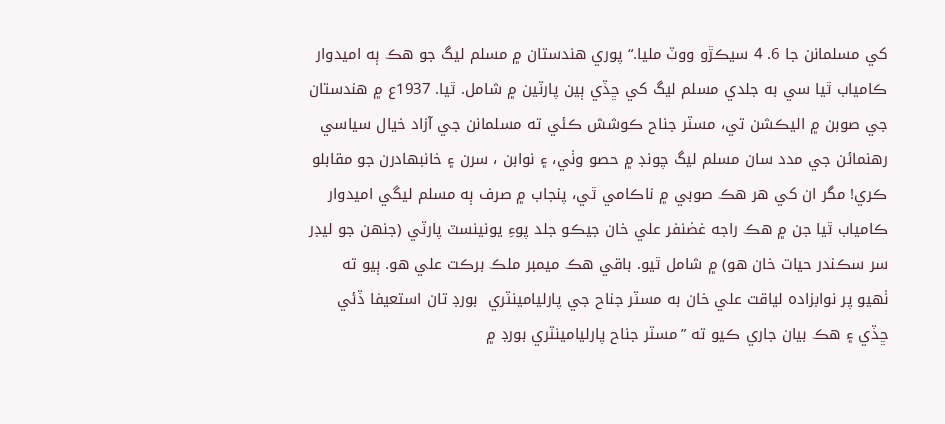کي مسلمانن جا 6. 4 سيڪڙو ووٽ مليا.“ پوري هندستان ۾ مسلم ليگ جو هڪ ٻه اميدوار ڪامياب ٿيا سي به جلدي مسلم ليگ کي ڇڏي ٻين پارٽين ۾ شامل. ٿيا. 1937ع ۾ هندستان جي صوبن ۾ اليڪشن تي، مسٽر جناح ڪوشش ڪئي ته مسلمانن جي آزاد خيال سياسي رهنمائن جي مدد سان مسلم ليگ چونڊ ۾ حصو وٺي، ۽ نوابن ، سرن ۽ خانبهادرن جو مقابلو ڪري! مگر ان کي هر هڪ صوبي ۾ ناڪامي ٿي، پنجاب ۾ صرف ٻه مسلم ليگي اميدوار ڪامياب ٿيا جن ۾ هڪ راجه غضنفر علي خان جيڪو جلد پوءِ يونينسٽ پارٽي (جنهن جو ليڊر سر سڪندر حيات خان هو) ۾ شامل ٿيو. باقي هڪ ميمبر ملڪ برڪت علي هو. ٻيو ته ٺهيو پر نوابزاده لياقت علي خان به مسٽر جناح جي پارليامينٽري  بورڊ تان استعيفا ڏئي ڇڏي ۽ هڪ بيان جاري ڪيو ته ”مسٽر جناح پارليامينٽري بورڊ ۾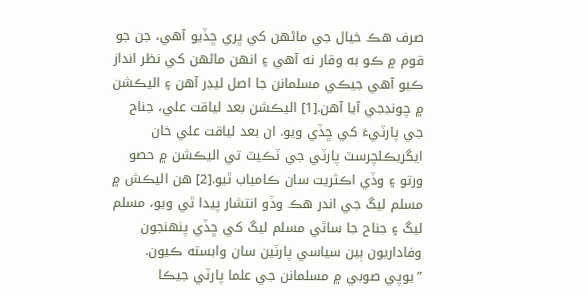صرف هڪ خيال جي ماڻهن کي ڀري ڇڏيو آهي، جن جو قوم ۾ ڪو به وقار نه آهي ۽ انهن ماڻهن کي نظر انداز ڪيو آهي جيڪي مسلمانن جا اصل ليڊر آهن ۽ اليڪشن ۾ چونڊجي آيا آهن.[1] اليڪشن بعد لياقت علي، جناح جي پارٽيءَ کي ڇڏي ويو. ان بعد لياقت علي خان ايگريڪلچرسٽ پارٽي جي ٽڪيٽ تي اليڪشن ۾ حصو ورتو ۽ وڏي اڪثريت سان ڪامياب ٿيو.[2] هن اليڪش ۾ مسلم ليگ جي اندر هڪ وڏو انتشار پيدا ٿي ويو، مسلم ليگ ۽ جناح جا ساٿي مسلم ليگ کي ڇڏي پنهنجون وفاداريون ٻين سياسي پارٽين سان وابسته ڪيون. ”يوپي صوبي ۾ مسلمانن جي علما پارٽي جيڪا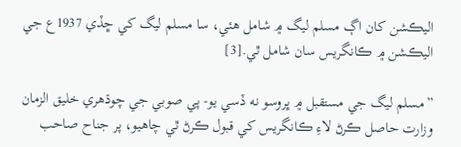اليڪشن کان اڳ مسلم ليگ ۾ شامل هئي، سا مسلم ليگ کي ڇڏي 1937ع جي اليڪشن ۾ ڪانگريس سان شامل ٿي.[3]

”مسلم ليگ جي مستقبل ۾ ڀروسو نه ڏسي يو- پي صوبي جي چوڌهري خليق الزمان وزارت حاصل ڪرڻ لاءِ ڪانگريس کي قبول ڪرڻ ٿي چاهيو، پر جناح صاحب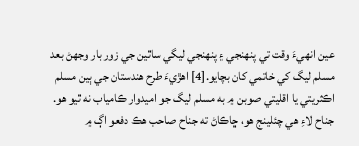عين انهيءَ وقت تي پنهنجي ۽ پنهنجي ليگي ساٿين جي زور بار وجهڻ بعد مسلم ليگ کي خاتمي کان بچايو.[4] اهڙيءَ طرح هندستان جي ٻين مسلم اڪثريتي يا اقليتي صوبن ۾ به مسلم ليگ جو اميدوار ڪامياب نه ٿيو هو. جناح لاءِ هي چئلينج هو، ڇاڪاڻ ته جناح صاحب هڪ دفعو اڳ ۾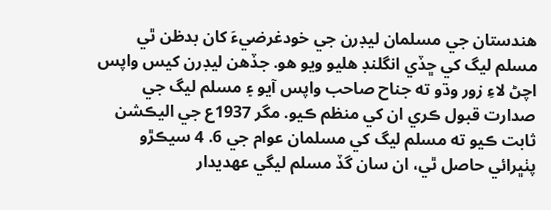هندستان جي مسلمان ليڊرن جي خودغرضيءَ کان بدظن ٿي مسلم ليگ کي ڇڏي انگلنڊ هليو ويو هو. جڏهن ليڊرن کيس واپس اچڻ لاءِ زور وڌو ته جناح صاحب واپس آيو ۽ مسلم ليگ جي صدارت قبول ڪري ان کي منظم ڪيو. مگر 1937ع جي اليڪشن ثابت ڪيو ته مسلم ليگ کي مسلمان عوام جي 6. 4 سيڪڙو پٺڀرائي حاصل ٿي، ان سان گڏ مسلم ليگي عهديدار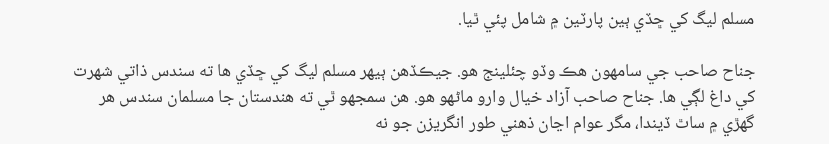مسلم ليگ کي ڇڏي ٻين پارٽين ۾ شامل پئي ٿيا.

جناح صاحب جي سامهون هڪ وڏو چئلينج هو. جيڪڏهن ٻيهر مسلم ليگ کي ڇڏي ها ته سندس ذاتي شهرت کي داغ لڳي ها. جناح صاحب آزاد خيال وارو ماڻهو هو. هن سمجهو ٿي ته هندستان جا مسلمان سندس هر گهڙي ۾ ساٿ ڏيندا، مگر عوام اڃان ذهني طور انگريزن جو نه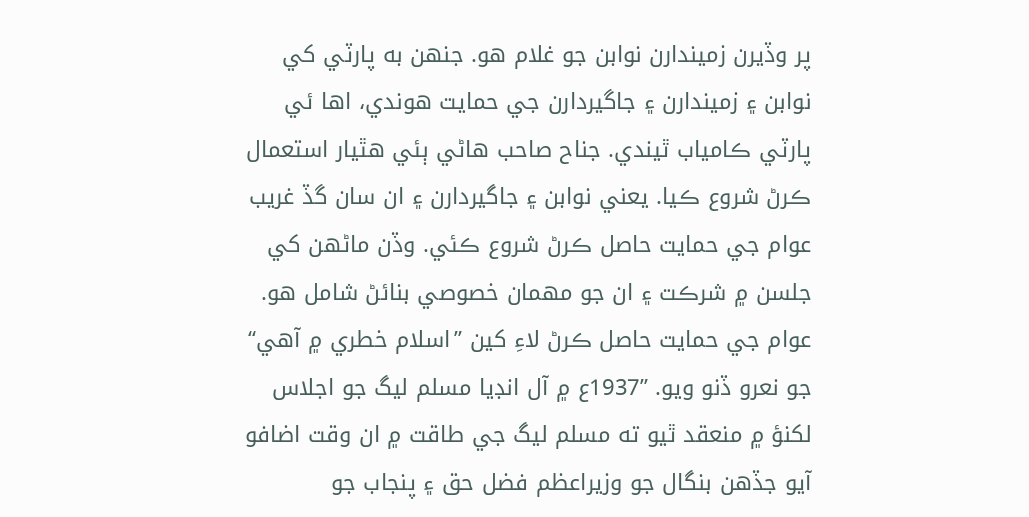پر وڏيرن زميندارن نوابن جو غلام هو. جنهن به پارٽي کي نوابن ۽ زميندارن ۽ جاگيردارن جي حمايت هوندي، اها ئي پارٽي ڪامياب ٿيندي. جناح صاحب هاڻي ٻئي هٿيار استعمال ڪرڻ شروع ڪيا. يعني نوابن ۽ جاگيردارن ۽ ان سان گڏ غريب عوام جي حمايت حاصل ڪرڻ شروع ڪئي. وڏن ماڻهن کي جلسن ۾ شرڪت ۽ ان جو مهمان خصوصي بنائڻ شامل هو. عوام جي حمايت حاصل ڪرڻ لاءِ کين ”اسلام خطري ۾ آهي“ جو نعرو ڏنو ويو. ”1937ع ۾ آل انڊيا مسلم ليگ جو اجلاس لکنؤ ۾ منعقد ٿيو ته مسلم ليگ جي طاقت ۾ ان وقت اضافو آيو جڏهن بنگال جو وزيراعظم فضل حق ۽ پنجاب جو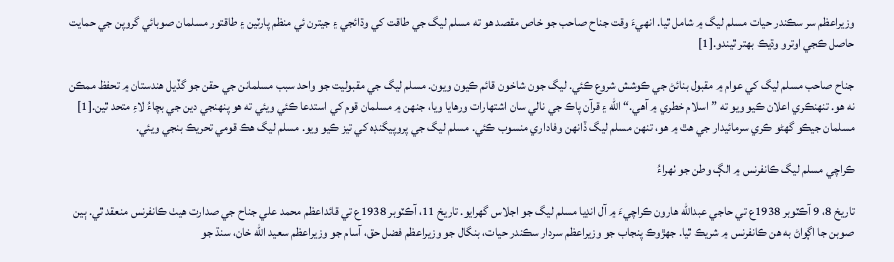وزيراعظم سر سڪندر حيات مسلم ليگ ۾ شامل ٿيا. انهيءَ وقت جناح صاحب جو خاص مقصد هو ته مسلم ليگ جي طاقت کي وڌائجي ۽ جيترن ئي منظم پارٽين ۽ طاقتور مسلمان صوبائي گروپن جي حمايت حاصل ڪجي اوترو وڌيڪ بهتر ٿيندو.[1]

جناح صاحب مسلم ليگ کي عوام ۾ مقبول بنائڻ جي ڪوشش شروع ڪئي. ليگ جون شاخون قائم ڪيون ويون. مسلم ليگ جي مقبوليت جو واحد سبب مسلمانن جي حقن جو گڏيل هندستان ۾ تحفظ ممڪن نه هو. تنهنڪري اعلان ڪيو ويو ته ”اسلام خطري ۾ آهي.“ الله ۽ قرآن پاڪ جي نالي سان اشتهارات ورهايا ويا، جنهن ۾ مسلمان قوم کي استدعا ڪئي ويئي ته هو پنهنجي دين جي بچاءُ لاءِ متحد ٿين.[1] مسلمان جيڪو گهڻو ڪري سرمائيدار جي هٿ ۾ هو، تنهن مسلم ليگ ڏانهن وفاداري منسوب ڪئي. مسلم ليگ جي پروپيگنڊه کي تيز ڪيو ويو. مسلم ليگ هڪ قومي تحريڪ بنجي ويئي.

ڪراچي مسلم ليگ ڪانفرنس ۾ الڳ وطن جو ٺهراءُ

تاريخ 8، 9 آڪٽوبر 1938ع تي حاجي عبدالله هارون ڪراچيءَ ۾ آل انڊيا مسلم ليگ جو اجلاس گهرايو. تاريخ 11، آڪٽوبر 1938ع تي قائداعظم محمد علي جناح جي صدارت هيٺ ڪانفرنس منعقد ٿي. ٻين صوبن جا اڳواڻ به هن ڪانفرنس ۾ شريڪ ٿيا. جهڙوڪ پنجاب جو وزيراعظم سردار سڪندر حيات، بنگال جو وزيراعظم فضل حق، آسام جو وزيراعظم سعيد الله خان، سنڌ جو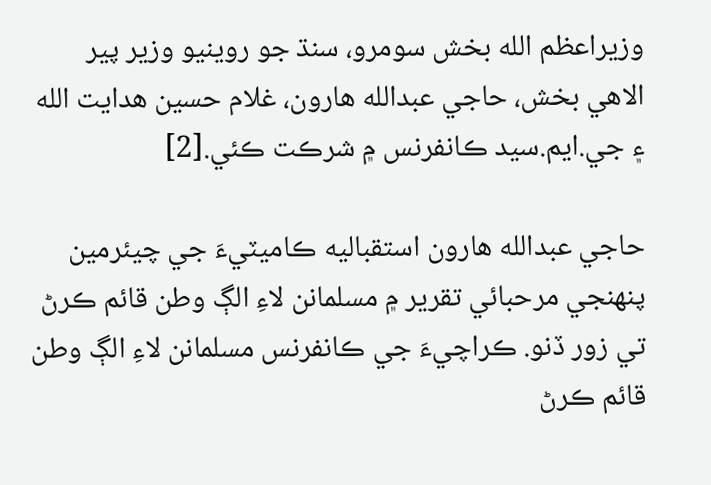وزيراعظم الله بخش سومرو، سنڌ جو روينيو وزير پير الاهي بخش، حاجي عبدالله هارون، غلام حسين هدايت الله ۽ جي.ايم.سيد ڪانفرنس ۾ شرڪت ڪئي.[2]

حاجي عبدالله هارون استقباليه ڪاميٽيءَ جي چيئرمين پنهنجي مرحبائي تقرير ۾ مسلمانن لاءِ الڳ وطن قائم ڪرڻ تي زور ڏنو. ڪراچيءَ جي ڪانفرنس مسلمانن لاءِ الڳ وطن قائم ڪرڻ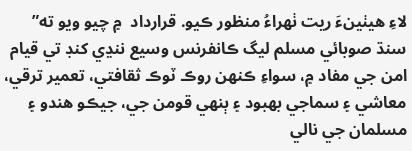لاءِ هيٺينءَ ريت ٺهراءُ منظور ڪيو. قرارداد  ۾ چيو ويو ته” سنڌ صوبائي مسلم ليگ ڪانفرنس وسيع ننڍي کنڊ تي قيام امن جي مفاد ۾، سواءِ ڪنهن روڪ ٽوڪ ثقافتي، تعمير ترقي، معاشي ۽ سماجي بهبود ۽ ٻنهي قومن جي، جيڪو هندو ۽ مسلمان جي نالي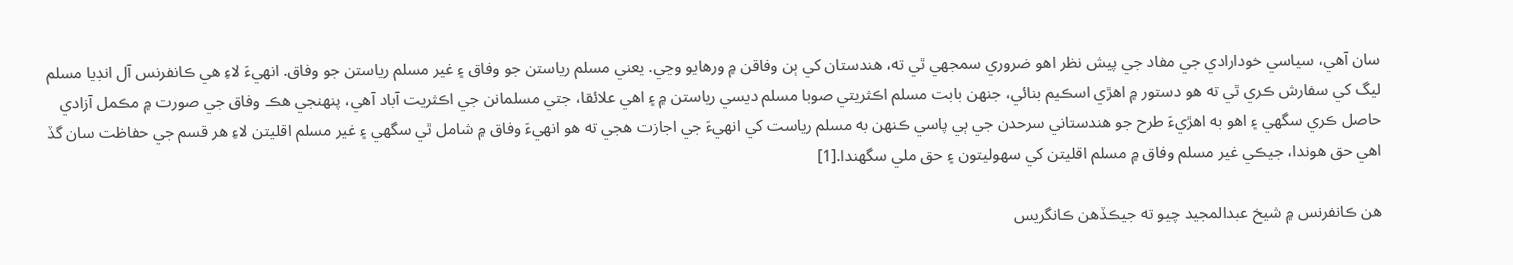سان آهي، سياسي خودارادي جي مفاد جي پيش نظر اهو ضروري سمجهي ٿي ته، هندستان کي ٻن وفاقن ۾ ورهايو وڃي. يعني مسلم رياستن جو وفاق ۽ غير مسلم رياستن جو وفاق. انهيءَ لاءِ هي ڪانفرنس آل انڊيا مسلم ليگ کي سفارش ڪري ٿي ته هو دستور ۾ اهڙي اسڪيم بنائي، جنهن بابت مسلم اڪثريتي صوبا مسلم ديسي رياستن ۾ ۽ اهي علائقا، جتي مسلمانن جي اڪثريت آباد آهي، پنهنجي هڪ وفاق جي صورت ۾ مڪمل آزادي حاصل ڪري سگهي ۽ اهو به اهڙيءَ طرح جو هندستاني سرحدن جي ٻي پاسي ڪنهن به مسلم رياست کي انهيءَ جي اجازت هجي ته هو انهيءَ وفاق ۾ شامل ٿي سگهي ۽ غير مسلم اقليتن لاءِ هر قسم جي حفاظت سان گڏ اهي حق هوندا، جيڪي غير مسلم وفاق ۾ مسلم اقليتن کي سهوليتون ۽ حق ملي سگهندا.[1]

هن ڪانفرنس ۾ شيخ عبدالمجيد چيو ته جيڪڏهن ڪانگريس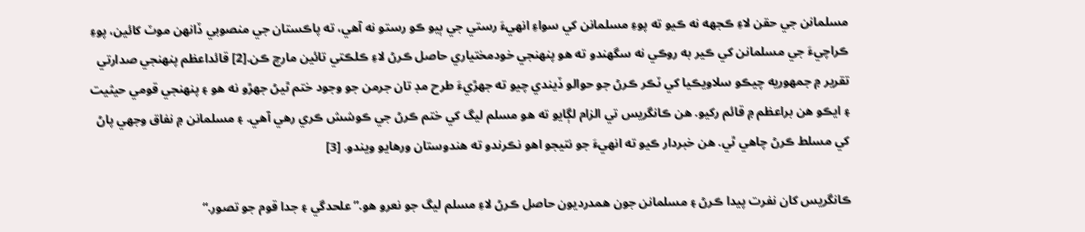مسلمانن جي حقن لاءِ ڪجهه نه ڪيو ته پوءِ مسلمانن کي سواءِ انهيءَ رستي جي ٻيو ڪو رستو نه آهي، ته پاڪستان جي منصوبي ڏانهن موٽ کائين، پوءِ ڪراچيءَ جي مسلمانن کي ڪير به روڪي نه سگهندو ته هو پنهنجي خودمختياري حاصل ڪرڻ لاءِ ڪلڪتي تائين مارچ ڪن.[2] قائداعظم پنهنجي صدارتي تقرير ۾ جمهوريه چيڪو سلاويڪيا کي ٽڪر ڪرڻ جو حوالو ڏيندي چيو ته جهڙيءَ طرح مڊ تان جرمن جو وجود ختم ٿيڻ جهڙو نه هو ۽ پنهنجي قومي حيثيت ۽ ايڪو هن براعظم ۾ قائم رکيو. هن ڪانگريس تي الزام لڳايو ته هو مسلم ليگ کي ختم ڪرڻ جي ڪوشش ڪري رهي آهي. ۽ مسلمانن ۾ نفاق وجهي پاڻ کي مسلط ڪرڻ چاهي ٿي. هن خبردار ڪيو ته انهيءَ جو نتيجو اهو نڪرندو ته هندوستان ورهايو ويندو. [3]

ڪانگريس کان نفرت پيدا ڪرڻ ۽ مسلمانن جون همدرديون حاصل ڪرڻ لاءِ مسلم ليگ جو نعرو هو.”علحدگي ۽ جدا قوم جو تصور.“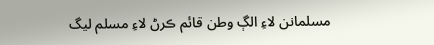مسلمانن لاءِ الڳ وطن قائم ڪرڻ لاءِ مسلم ليگ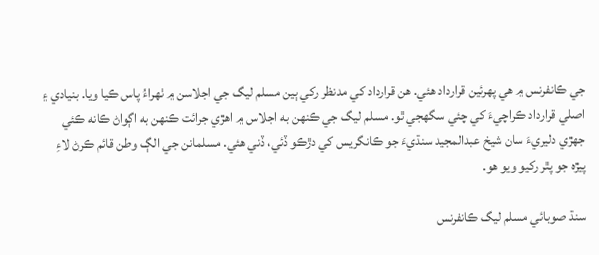جي ڪانفرنس ۾ هي پهرئين قرارداد هئي. هن قرارداد کي مدنظر رکي ٻين مسلم ليگ جي اجلاسن ۾ ٺهراءُ پاس ڪيا ويا. بنيادي ۽ اصلي قرارداد ڪراچيءَ کي چئي سگهجي ٿو. مسلم ليگ جي ڪنهن به اجلاس ۾ اهڙي جرائت ڪنهن به اڳواڻ ڪانه ڪئي جهڙي دليريءَ سان شيخ عبدالمجيد سنڌيءَ جو ڪانگريس کي دڙڪو ڏئي، ڏني هئي. مسلمانن جي الڳ وطن قائم ڪرڻ لاءِ پيڙه جو پٿر رکيو ويو هو.

سنڌ صوبائي مسلم ليگ ڪانفرنس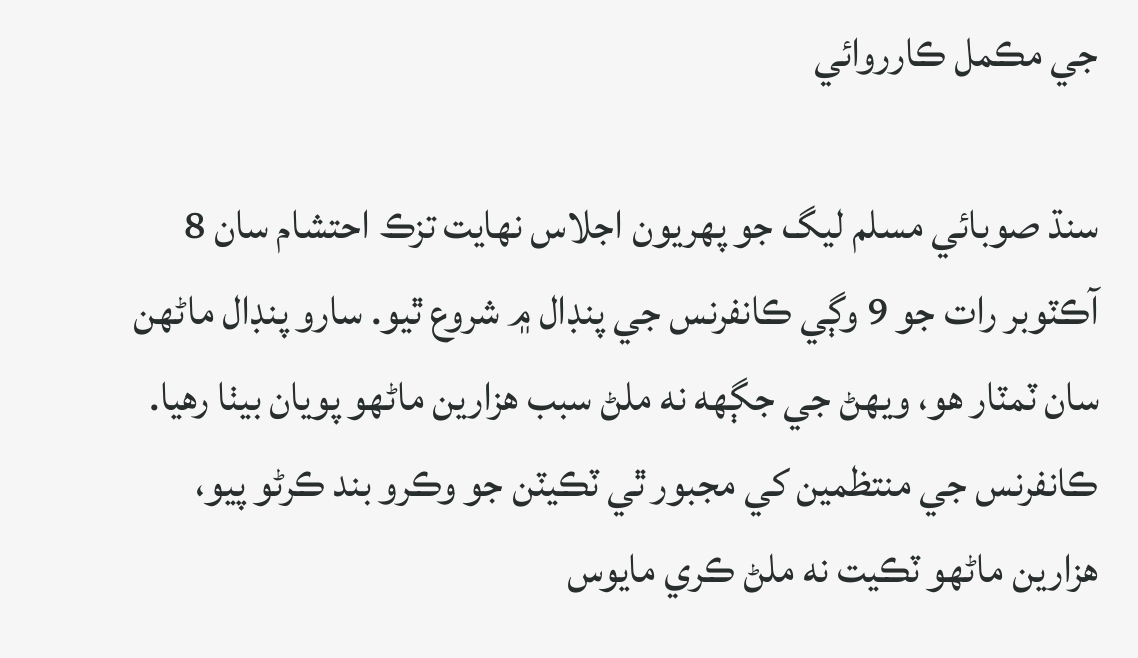جي مڪمل ڪارروائي

سنڌ صوبائي مسلم ليگ جو پهريون اجلاس نهايت تزڪ احتشام سان 8 آڪٽوبر رات جو 9 وڳي ڪانفرنس جي پنڊال ۾ شروع ٿيو. سارو پنڊال ماڻهن سان ٽمٽار هو، ويهڻ جي جڳهه نه ملڻ سبب هزارين ماڻهو پويان بيٺا رهيا. ڪانفرنس جي منتظمين کي مجبور ٿي ٽڪيٽن جو وڪرو بند ڪرڻو پيو، هزارين ماڻهو ٽڪيت نه ملڻ ڪري مايوس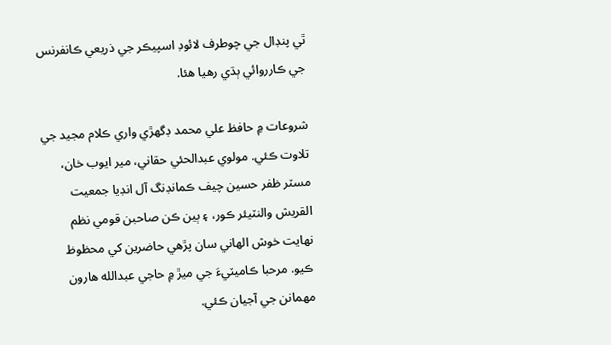ٿي پنڊال جي چوطرف لائوڊ اسپيڪر جي ذريعي ڪانفرنس جي ڪارروائي ٻڌي رهيا هئا.

شروعات ۾ حافظ علي محمد ڊگهڙي واري ڪلام مجيد جي تلاوت ڪئي. مولوي عبدالحئي حقاني، مير ايوب خان، مسٽر ظفر حسين چيف ڪمانڊنگ آل انڊيا جمعيت القريش والنٽيئر ڪور، ۽ ٻين ڪن صاحبن قومي نظم نهايت خوش الهاني سان پڙهي حاضرين کي محظوظ ڪيو. مرحبا ڪاميٽيءَ جي ميڙ ۾ حاجي عبدالله هارون مهمانن جي آجيان ڪئي.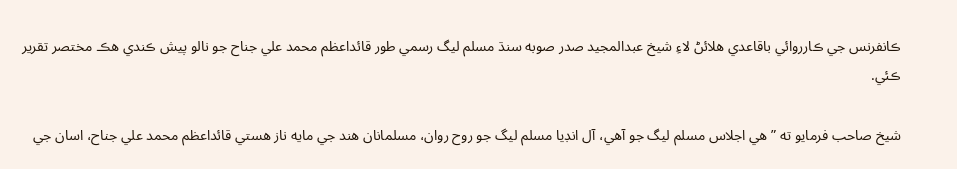ڪانفرنس جي ڪارروائي باقاعدي هلائڻ لاءِ شيخ عبدالمجيد صدر صوبه سنڌ مسلم ليگ رسمي طور قائداعظم محمد علي جناح جو نالو پيش ڪندي هڪ مختصر تقرير ڪئي.

شيخ صاحب فرمايو ته ”هي اجلاس مسلم ليگ جو آهي، آل انڊيا مسلم ليگ جو روح روان، مسلمانان هند جي مايه ناز هستي قائداعظم محمد علي جناح، اسان جي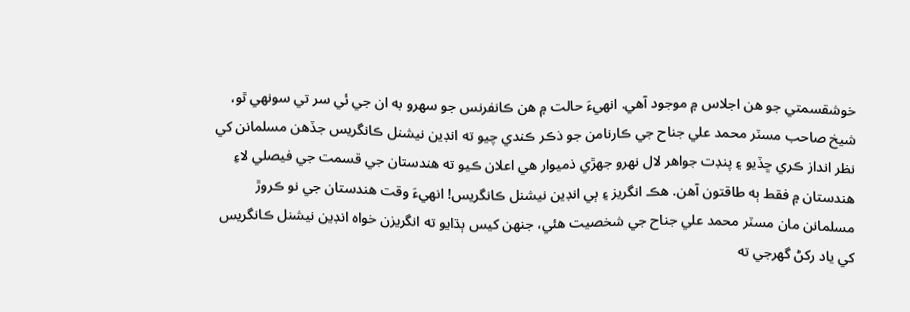خوشقسمتي جو هن اجلاس ۾ موجود آهي. انهيءَ حالت ۾ هن ڪانفرنس جو سهرو به ان جي ئي سر تي سونهي ٿو، شيخ صاحب مسٽر محمد علي جناح جي ڪارنامن جو ذڪر ڪندي چيو ته انڊين نيشنل ڪانگريس جڏهن مسلمانن کي نظر انداز ڪري ڇڏيو ۽ پنڊت جواهر لال نهرو جهڙي ذميوار هي اعلان ڪيو ته هندستان جي قسمت جي فيصلي لاءِ هندستان ۾ فقط ٻه طاقتون آهن. هڪ انگريز ۽ ٻي انڊين نيشنل ڪانگريس! انهيءَ وقت هندستان جي نو ڪروڙ مسلمانن مان مسٽر محمد علي جناح جي شخصيت هئي، جنهن کيس ٻڌايو ته انگريزن خواه انڊين نيشنل ڪانگريس کي ياد رکڻ گهرجي ته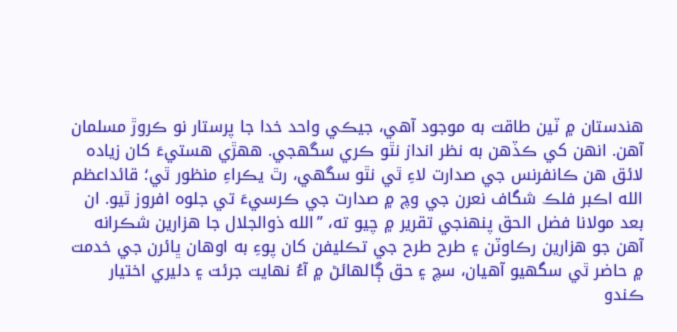هندستان ۾ ٽين طاقت به موجود آهي، جيڪي واحد خدا جا پرستار نو ڪروڙ مسلمان آهن. انهن کي ڪڏهن به نظر انداز نٿو ڪري سگهجي. ههڙي هستيءَ کان زياده لائق هن ڪانفرنس جي صدارت لاءِ ٿي نٿو سگهي، رٿ يڪراءِ منظور ٿي؛ قائداعظم الله اڪبر فلڪ شگاف نعرن جي وچ ۾ صدارت جي ڪرسيءَ تي جلوه افروز ٿيو. ان بعد مولانا فضل الحق پنهنجي تقرير ۾ چيو ته، ”الله ذوالجلال جا هزارين شڪرانه آهن جو هزارين رڪاوٽن ۽ طرح طرح جي تڪليفن کان پوءِ به اوهان ڀائرن جي خدمت ۾ حاضر ٿي سگهيو آهيان، سچ ۽ حق ڳالهائڻ ۾ آءُ نهايت جرئت ۽ دليري اختيار ڪندو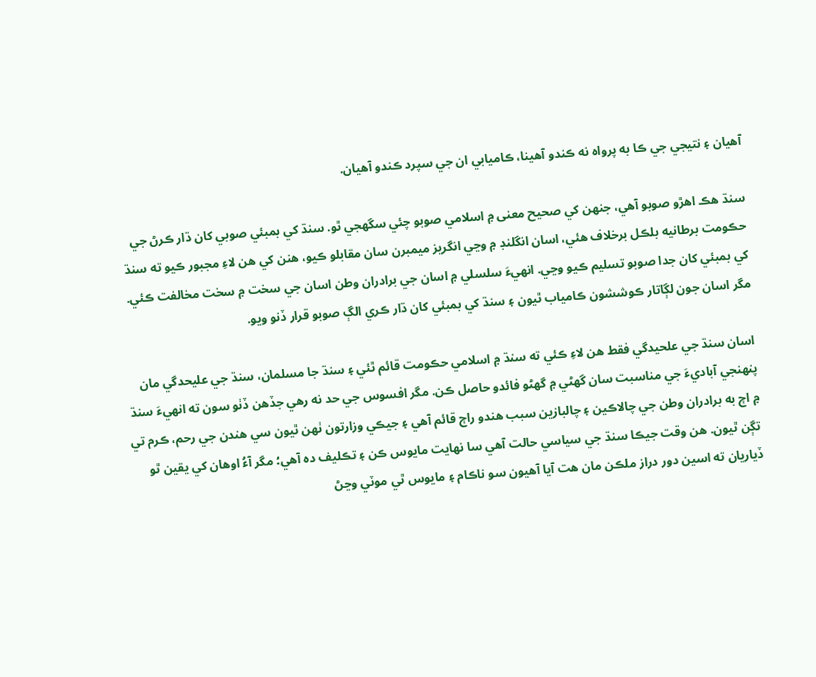آهيان ۽ نتيجي جي ڪا به پرواه نه ڪندو آهينا، ڪاميابي ان جي سپرد ڪندو آهيان.

سنڌ هڪ اهڙو صوبو آهي، جنهن کي صحيح معنى ۾ اسلامي صوبو چئي سگهجي ٿو. سنڌ کي بمبئي صوبي کان ڌار ڪرڻ جي حڪومت برطانيه بلڪل برخلاف هئي، اسان انگلنڊ ۾ وڃي انگريز ميمبرن سان مقابلو ڪيو، هنن کي هن لاءِ مجبور ڪيو ته سنڌ کي بمبئي کان جدا صوبو تسليم ڪيو وڃي. انهيءَ سلسلي ۾ اسان جي برادران وطن اسان جي سخت ۾ سخت مخالفت ڪئي. مگر اسان جون لڳاتار ڪوششون ڪامياب ٿيون ۽ سنڌ کي بمبئي کان ڌار ڪري الڳ صوبو قرار ڏنو ويو.

اسان سنڌ جي علحيدگي فقط هن لاءِ ڪئي ته سنڌ ۾ اسلامي حڪومت قائم ٿئي ۽ سنڌ جا مسلمان، سنڌ جي عليحدگي مان پنهنجي آباديءَ جي مناسبت سان گهڻي ۾ گهڻو فائدو حاصل ڪن. مگر افسوس جي حد نه رهي جڏهن ڏٺو سون ته انهيءَ سنڌ ۾ اڄ به برادران وطن جي چالاڪين ۽ چالبازين سبب هندو راڄ قائم آهي ۽ جيڪي وزارتون ٺهن ٿيون سي هندن جي رحم، ڪرم تي تڳن ٿيون. هن وقت جيڪا سنڌ جي سياسي حالت آهي سا نهايت مايوس ڪن ۽ تڪليف ده آهي؛ مگر آءُ اوهان کي يقين ٿو ڏياريان ته اسين دور دراز ملڪن مان هت آيا آهيون سو ناڪام ۽ مايوس ٿي موٽي وڃڻ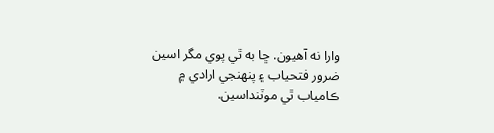وارا نه آهيون. ڇا به ٿي پوي مگر اسين ضرور فتحياب ۽ پنهنجي ارادي ۾ ڪامياب ٿي موٽنداسين.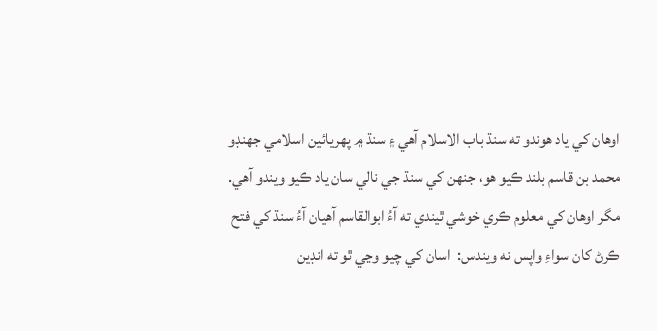اوهان کي ياد هوندو ته سنڌ باب الاسلام آهي ۽ سنڌ ۾ پهريائين اسلامي جهنڊو محمد بن قاسم بلند ڪيو هو، جنهن کي سنڌ جي نالي سان ياد ڪيو ويندو آهي. مگر اوهان کي معلوم ڪري خوشي ٿيندي ته آءُ ابوالقاسم آهيان آءُ سنڌ کي فتح ڪرڻ کان سواءِ واپس نه ويندس:  اسان کي چيو وڃي ٿو ته انڊين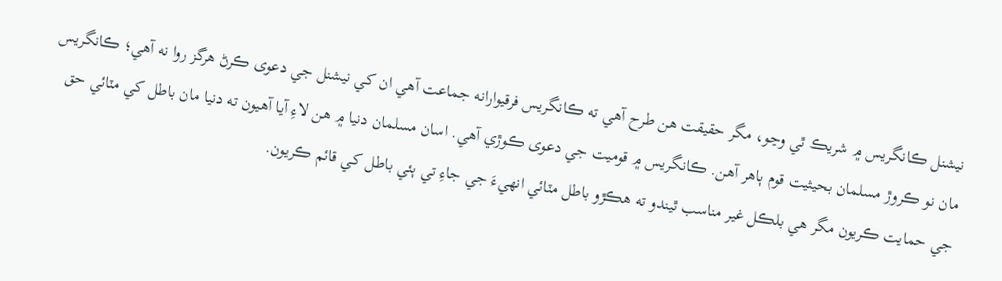نيشنل ڪانگريس ۾ شريڪ ٿي وڃو، مگر حقيقت هن طرح آهي ته ڪانگريس فرقيوارانه جماعت آهي ان کي نيشنل جي دعوى ڪرڻ هرگز روا نه آهي؛ ڪانگريس مان نو ڪروڙ مسلمان بحيثيت قوم ٻاهر آهن. ڪانگريس ۾ قوميت جي دعوى ڪوڙي آهي. اسان مسلمان دنيا ۾ هن لاءِ آيا آهيون ته دنيا مان باطل کي مٽائي حق جي حمايت ڪريون مگر هي بلڪل غير مناسب ٿيندو ته هڪڙو باطل مٽائي انهيءَ جي جاءِ تي ٻئي باطل کي قائم ڪريون.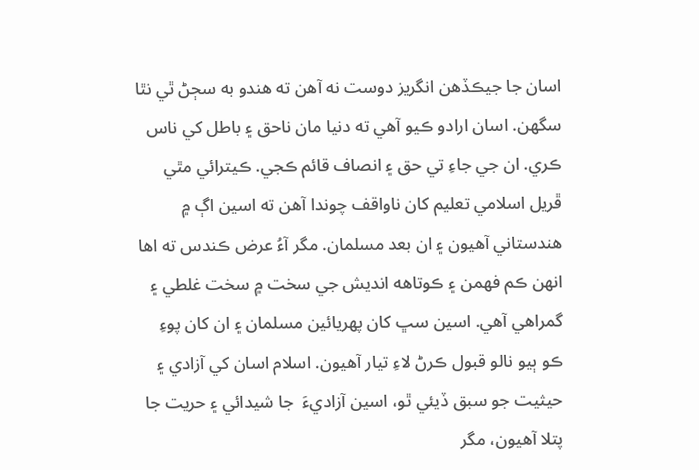اسان جا جيڪڏهن انگريز دوست نه آهن ته هندو به سڄڻ ٿي نٿا سگهن. اسان ارادو ڪيو آهي ته دنيا مان ناحق ۽ باطل کي ناس ڪري. ان جي جاءِ تي حق ۽ انصاف قائم ڪجي. ڪيترائي مٿي ڦريل اسلامي تعليم کان ناواقف چوندا آهن ته اسين اڳ ۾ هندستاني آهيون ۽ ان بعد مسلمان. مگر آءُ عرض ڪندس ته اها انهن ڪم فهمن ۽ ڪوتاهه انديش جي سخت ۾ سخت غلطي ۽ گمراهي آهي. اسين سڀ کان پهريائين مسلمان ۽ ان کان پوءِ ڪو ٻيو نالو قبول ڪرڻ لاءِ تيار آهيون. اسلام اسان کي آزادي ۽ حيثيت جو سبق ڏيئي ٿو، اسين آزاديءَ  جا شيدائي ۽ حريت جا پتلا آهيون، مگر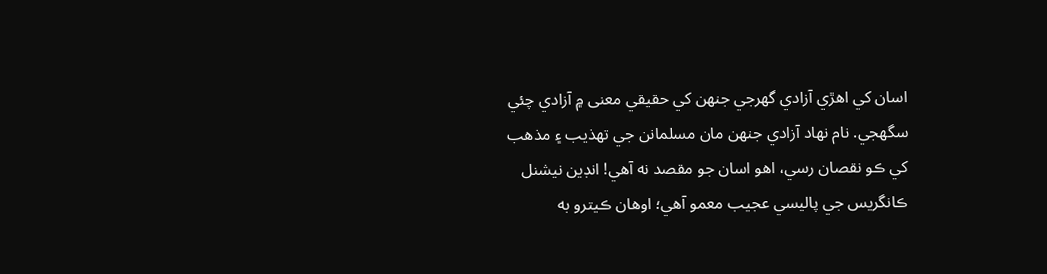اسان کي اهڙي آزادي گهرجي جنهن کي حقيقي معنى ۾ آزادي چئي سگهجي. نام نهاد آزادي جنهن مان مسلمانن جي تهذيب ۽ مذهب کي ڪو نقصان رسي، اهو اسان جو مقصد نه آهي! انڊين نيشنل ڪانگريس جي پاليسي عجيب معمو آهي؛ اوهان ڪيترو به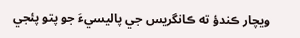ويچار ڪندؤ ته ڪانگريس جي پاليسيءَ جو پتو پئجي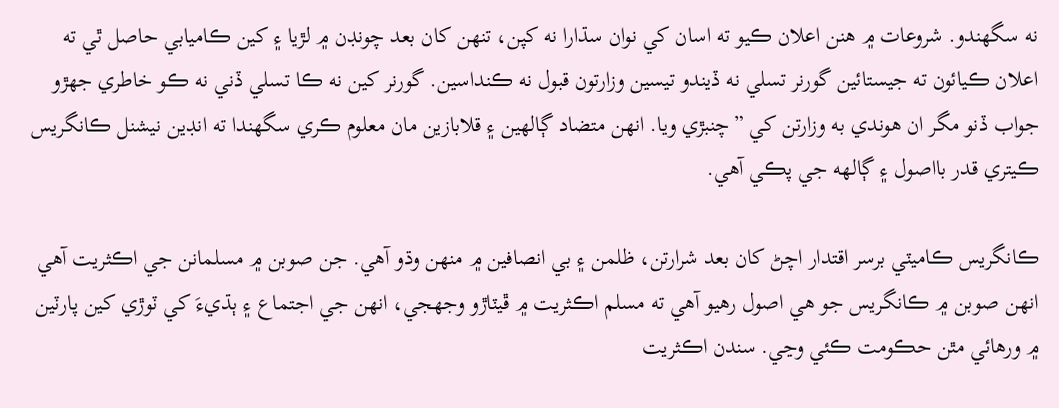نه سگهندو. شروعات ۾ هنن اعلان ڪيو ته اسان کي نوان سڌارا نه کپن، تنهن کان بعد چونڊن ۾ لڙيا ۽ کين ڪاميابي حاصل ٿي ته اعلان ڪيائون ته جيستائين گورنر تسلي نه ڏيندو تيسين وزارتون قبول نه ڪنداسين. گورنر کين نه ڪا تسلي ڏني نه ڪو خاطري جهڙو جواب ڏنو مگر ان هوندي به وزارتن کي ”چنبڙي ويا. انهن متضاد ڳالهين ۽ قلابازين مان معلوم ڪري سگهندا ته انڊين نيشنل ڪانگريس ڪيتري قدر بااصول ۽ ڳالهه جي پڪي آهي.

ڪانگريس ڪاميٽي برسر اقتدار اچڻ کان بعد شرارتن، ظلمن ۽ بي انصافين ۾ منهن وڌو آهي. جن صوبن ۾ مسلمانن جي اڪثريت آهي انهن صوبن ۾ ڪانگريس جو هي اصول رهيو آهي ته مسلم اڪثريت ۾ ڦيٽاڙو وجهجي، انهن جي اجتماع ۽ ٻڌيءَ کي ٽوڙي کين پارٽين ۾ ورهائي مٿن حڪومت ڪئي وڃي. سندن اڪثريت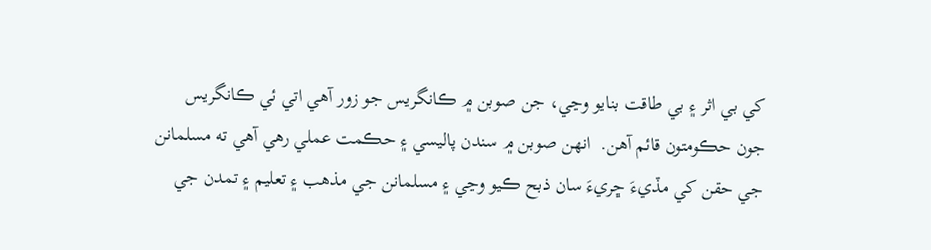کي بي اثر ۽ بي طاقت بنايو وڃي، جن صوبن ۾ ڪانگريس جو زور آهي اتي ئي ڪانگريس جون حڪومتون قائم آهن.  انهن صوبن ۾ سندن پاليسي ۽ حڪمت عملي رهي آهي ته مسلمانن جي حقن کي مڏيءَ ڇريءَ سان ذبح ڪيو وڃي ۽ مسلمانن جي مذهب ۽ تعليم ۽ تمدن جي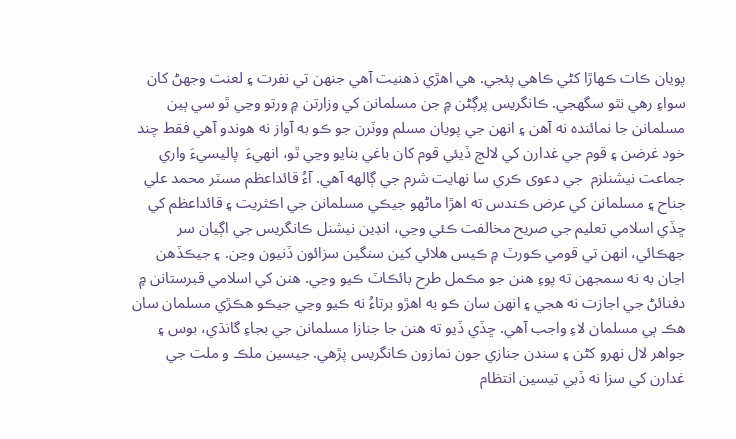پويان ڪات ڪهاڙا کڻي ڪاهي پئجي. هي اهڙي ذهنيت آهي جنهن تي نفرت ۽ لعنت وجهڻ کان سواءِ رهي نٿو سگهجي. ڪانگريس پرڳڻن ۾ جن مسلمانن کي وزارتن ۾ ورتو وڃي ٿو سي ٻين مسلمانن جا نمائنده نه آهن ۽ انهن جي پويان مسلم ووٽرن جو ڪو به آواز نه هوندو آهي فقط چند خود غرضن ۽ قوم جي غدارن کي لالچ ڏيئي قوم کان باغي بنايو وڃي ٿو، انهيءَ  پاليسيءَ واري جماعت نيشنلزم  جي دعوى ڪري سا نهايت شرم جي ڳالهه آهي. آءُ قائداعظم مسٽر محمد علي جناح ۽ مسلمانن کي عرض ڪندس ته اهڙا ماڻهو جيڪي مسلمانن جي اڪثريت ۽ قائداعظم کي ڇڏي اسلامي تعليم جي صريح مخالفت ڪئي وڃي، انڊين نيشنل ڪانگريس جي اڳيان سر جهڪائي، انهن تي قومي ڪورٽ ۾ ڪيس هلائي کين سنگين سزائون ڏنيون وڃن. ۽ جيڪڏهن اڃان به نه سمجهن ته پوءِ هنن جو مڪمل طرح بائڪاٽ ڪيو وڃي. هنن کي اسلامي قبرستانن ۾ دفنائڻ جي اجازت نه هجي ۽ انهن سان ڪو به اهڙو برتاءُ نه ڪيو وڃي جيڪو هڪڙي مسلمان سان هڪ ٻي مسلمان لاءِ واجب آهي. ڇڏي ڏيو ته هنن جا جنازا مسلمانن جي بجاءِ گانڌي، بوس ۽ جواهر لال نهرو کڻن ۽ سندن جنازي جون نمازون ڪانگريس پڙهي. جيسين ملڪ و ملت جي غدارن کي سزا نه ڏبي تيسين انتظام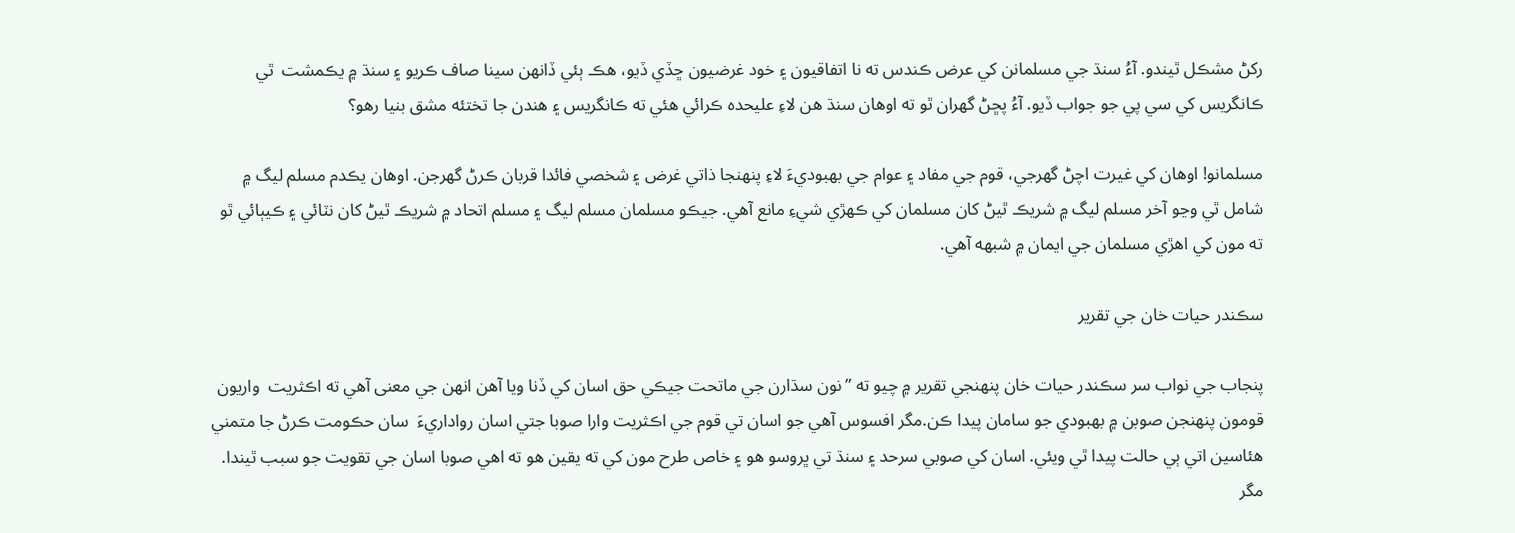رکڻ مشڪل ٿيندو. آءُ سنڌ جي مسلمانن کي عرض ڪندس ته نا اتفاقيون ۽ خود غرضيون ڇڏي ڏيو، هڪ ٻئي ڏانهن سينا صاف ڪريو ۽ سنڌ ۾ يڪمشت  ٿي ڪانگريس کي سي پي جو جواب ڏيو. آءُ پڇڻ گهران ٿو ته اوهان سنڌ هن لاءِ عليحده ڪرائي هئي ته ڪانگريس ۽ هندن جا تختئه مشق بنيا رهو؟

مسلمانو! اوهان کي غيرت اچڻ گهرجي، قوم جي مفاد ۽ عوام جي بهبوديءَ لاءِ پنهنجا ذاتي غرض ۽ شخصي فائدا قربان ڪرڻ گهرجن. اوهان يڪدم مسلم ليگ ۾ شامل ٿي وڃو آخر مسلم ليگ ۾ شريڪ ٿيڻ کان مسلمان کي ڪهڙي شيءِ مانع آهي. جيڪو مسلمان مسلم ليگ ۽ مسلم اتحاد ۾ شريڪ ٿيڻ کان نٽائي ۽ ڪيٻائي ٿو ته مون کي اهڙي مسلمان جي ايمان ۾ شبهه آهي.

سڪندر حيات خان جي تقرير

پنجاب جي نواب سر سڪندر حيات خان پنهنجي تقرير ۾ چيو ته ”نون سڌارن جي ماتحت جيڪي حق اسان کي ڏنا ويا آهن انهن جي معنى آهي ته اڪثريت  واريون قومون پنهنجن صوبن ۾ بهبودي جو سامان پيدا ڪن.مگر افسوس آهي جو اسان تي قوم جي اڪثريت وارا صوبا جتي اسان رواداريءَ  سان حڪومت ڪرڻ جا متمني هئاسين اتي ٻي حالت پيدا ٿي ويئي. اسان کي صوبي سرحد ۽ سنڌ تي ڀروسو هو ۽ خاص طرح مون کي ته يقين هو ته اهي صوبا اسان جي تقويت جو سبب ٿيندا. مگر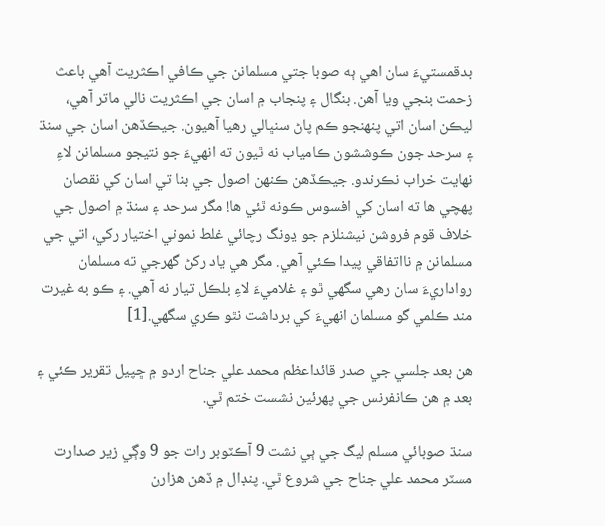بدقمستيءَ سان اهي ٻه صوبا جتي مسلمانن جي ڪافي اڪثريت آهي باعث زحمت بنجي ويا آهن. بنگال ۽ پنجاب ۾ اسان جي اڪثريت نالي ماتر آهي، ليڪن اسان اتي پنهنجو ڪم پاڻ سنڀالي رهيا آهيون. جيڪڏهن اسان جي سنڌ ۽ سرحد جون ڪوششون ڪامياب نه ٿيون ته انهيءَ جو نتيجو مسلمانن لاءِ نهايت خراب نڪرندو. جيڪڏهن ڪنهن اصول جي بنا تي اسان کي نقصان پهچي ها ته اسان کي افسوس ڪونه ٿئي ها! مگر سرحد ۽ سنڌ ۾ اصول جي خلاف قوم فروشن نيشنلزم جو ڍونگ رچائي غلط نموني اختيار رکي، اتي جي مسلمانن ۾ نااتفاقي پيدا ڪئي آهي. مگر هي ياد رکڻ گهرجي ته مسلمان رواداريءَ سان رهي سگهي ٿو ۽ غلاميءَ لاءِ بلڪل تيار نه آهي. ۽ ڪو به غيرت مند ڪلمي گو مسلمان انهيءَ کي برداشت نٿو ڪري سگهي.[1]

هن بعد جلسي جي صدر قائداعظم محمد علي جناح اردو ۾ ڇپيل تقرير ڪئي ۽ بعد ۾ هن ڪانفرنس جي پهرئين نشست ختم ٿي.

سنڌ صوبائي مسلم ليگ جي ٻي نشت 9 آڪٽوبر رات جو 9 وڳي زير صدارت مسٽر محمد علي جناح جي شروع ٿي. پنڊال ۾ ڏهن هزارن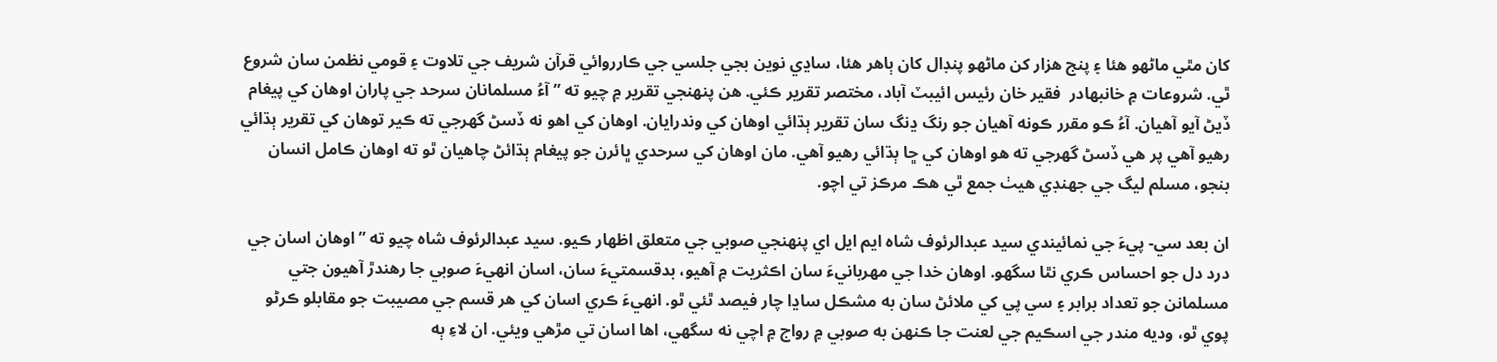کان مٿي ماڻهو هئا ۽ پنج هزار کن ماڻهو پنڊال کان ٻاهر هئا، ساڍي نوين بجي جلسي جي ڪارروائي قرآن شريف جي تلاوت ۽ قومي نظمن سان شروع ٿي. شروعات ۾ خانبهادر  فقير خان رئيس ائيبٽ آباد، مختصر تقرير ڪئي. هن پنهنجي تقرير ۾ چيو ته ” آءُ مسلمانان سرحد جي پاران اوهان کي پيغام ڏيڻ آيو آهيان. آءُ ڪو مقرر ڪونه آهيان جو رنگ ڍنگ سان تقرير ٻڌائي اوهان کي وندرايان. اوهان کي اهو نه ڏسڻ گهرجي ته ڪير توهان کي تقرير ٻڌائي رهيو آهي پر هي ڏسڻ گهرجي ته هو اوهان کي ڇا ٻڌائي رهيو آهي. مان اوهان کي سرحدي ڀائرن جو پيغام ٻڌائڻ چاهيان ٿو ته اوهان ڪامل انسان بنجو، مسلم ليگ جي جهنڊي هيٺ جمع ٿي هڪ مرڪز تي اچو.

ان بعد سي- پيءَ جي نمائيندي سيد عبدالرئوف شاه ايم ايل اي پنهنجي صوبي جي متعلق اظهار ڪيو. سيد عبدالرئوف شاه چيو ته ”اوهان اسان جي درد دل جو احساس ڪري نٿا سگهو. اوهان خدا جي مهربانيءَ سان اڪثريت ۾ آهيو، بدقسمتيءَ سان، اسان انهيءَ صوبي جا رهندڙ آهيون جتي مسلمانن جو تعداد برابر ۽ سي پي کي ملائڻ سان به مشڪل ساڍا چار فيصد ٿئي ٿو. انهيءَ ڪري اسان کي هر قسم جي مصيبت جو مقابلو ڪرڻو پوي ٿو، وديه مندر جي اسڪيم جي لعنت جا ڪنهن به صوبي ۾ رواج ۾ اچي نه سگهي، اها اسان تي مڙهي ويئي. ان لاءِ ٻه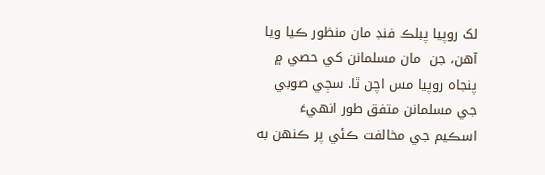لک روپيا پبلڪ فنڊ مان منظور ڪيا ويا آهن، جن  مان مسلمانن کي حصي ۾ پنجاه روپيا مس اچن ٿا. سڄي صوبي جي مسلمانن متفق طور انهيءَ اسڪيم جي مخالفت ڪئي پر ڪنهن به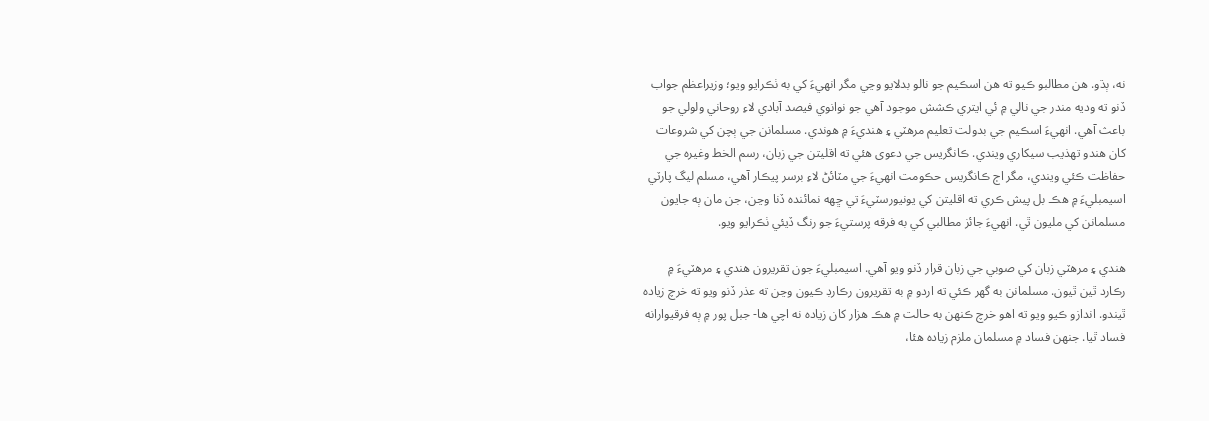نه، ٻڌو. هن مطالبو ڪيو ته هن اسڪيم جو نالو بدلايو وڃي مگر انهيءَ کي به ٺڪرايو ويو؛ وزيراعظم جواب ڏنو ته وديه مندر جي نالي ۾ ئي ايتري ڪشش موجود آهي جو نوانوي فيصد آبادي لاءِ روحاني ولولي جو باعث آهي. انهيءَ اسڪيم جي بدولت تعليم مرهٽي ۽ هنديءَ ۾ هوندي. مسلمانن جي ٻچن کي شروعات کان هندو تهذيب سيکاري ويندي. ڪانگريس جي دعوى هئي ته اقليتن جي زبان، رسم الخط وغيره جي حفاظت ڪئي ويندي، مگر اڄ ڪانگريس حڪومت انهيءَ جي مٽائڻ لاءِ برسر پيڪار آهي، مسلم ليگ پارٽي اسيمبليءَ ۾ هڪ بل پيش ڪري ته اقليتن کي يونيورسٽيءَ تي ڇهه نمائنده ڏنا وڃن، جن مان ٻه جايون مسلمانن کي مليون ٿي. انهيءَ جائز مطالبي کي به فرقه پرستيءَ جو رنگ ڏيئي ٺڪرايو ويو.

هندي ۽ مرهٽي زبان کي صوبي جي زبان قرار ڏنو ويو آهي. اسيمبليءَ جون تقريرون هندي ۽ مرهٽيءَ ۾ رڪارد ٿين ٿيون. مسلمانن به گهر ڪئي ته اردو ۾ به تقريرون رڪارڊ ڪيون وڃن ته عذر ڏنو ويو ته خرچ زياده ٿيندو. اندازو ڪيو ويو ته اهو خرچ ڪنهن به حالت ۾ هڪ هزار کان زياده نه اچي ها- جبل پور ۾ ٻه فرقيوارانه فساد ٿيا. جنهن فساد ۾ مسلمان ملزم زياده هئا،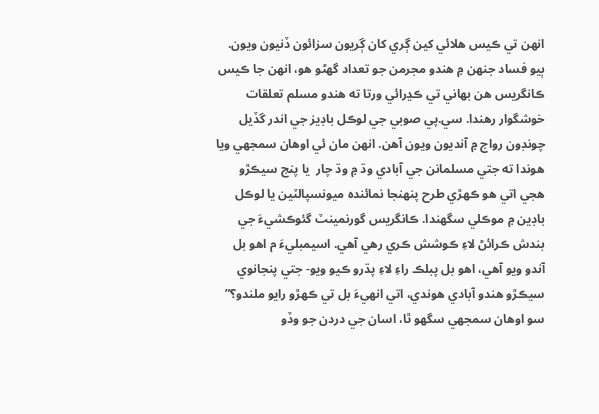انهن تي ڪيس هلائي کين ڳري کان ڳريون سزائون ڏنيون ويون. ٻيو فساد جنهن ۾ هندو مجرمن جو تعداد گهڻو هو، انهن جا ڪيس ڪانگريس هن بهاني تي ڪڍرائي ورتا ته هندو مسلم تعلقات  خوشگوار رهندا. سي.پي صوبي جي لوڪل باڊيز جي اندر گڏيل چونڊون رواج ۾ آنديون ويون آهن. انهن مان ئي اوهان سمجهي ويا هوندا ته جتي مسلمانن جي آبادي وڌ ۾ وڌ چار  يا پنج سيڪڙو هجي اتي هو ڪهڙي طرح پنهنجا نمائنده ميونسپالٽين يا لوڪل باڊين ۾ موڪلي سگهندا. ڪانگريس گورنمينٽ گئوڪشيءَ جي بندش ڪرائڻ لاءِ ڪوشش ڪري رهي آهي. اسيمبليءَ م اهو بل آندو ويو آهي، اهو بل پبلڪ راءِ لاءِ پڌرو ڪيو ويو- جتي پنجانوي سيڪڙو هندو آبادي هوندي، اتي انهيءَ بل تي ڪهڙو رايو ملندو؟” سو اوهان سمجهي سگهو ٿا، اسان جي دردن جو وڏو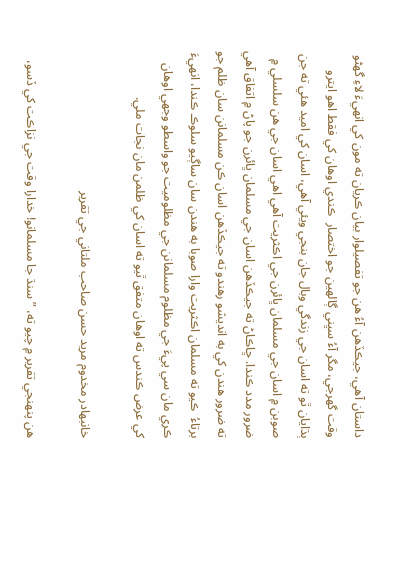داستان آهي، جيڪڏهن آءُ هن جو تفصيلوار بيان ڪريان ته مون کي انهيءَ لاءِ گهڻو وقت گهرجي، مگر آءُ سڀني ڳالهين جو اختصار  ڪندي اوهان کي فقط اهو ايترو ٻڌايان ٿو ته اسان جي زندگي وبال جان بنجي ويئي آهي، اسان کي اميد هئي ته جن صوبن ۾ اسان جي مسلمان ڀائرن جي اڪثريت آهي اهي اسان جي هن سلسلي ۾ ضرور مدد ڪندا. ڇاڪاڻ ته جيڪڏهن اسان جي مسلمان ڀائرن جو پاڻ ۾ اتفاق آهي ته ضرور هندن کي به انديشو رهندو ته جيڪڏهن اسان ڪن مسلمانن سان ظلم جو برتاءُ  ڪيو ته مسلمان اڪثريت وارا صوبا به هندن سان ساڳيو سلوڪ ڪندا، انهيءَ ڪري مان سي پيءَ جي مظلوم مسلمانن جي مظلوميت جو واسطو وجهي اوهان کي عرض ڪندس ته اوهان متفق ٿيو ته اسان کي ظلمن مان نجات ملي.

خانبهادر مخدوم مريد حسن صاحب ملتاني جي تقرير

هن پنهنجي تقرير ۾ چيو ته، ” سنڌ جا مسلمانو! خدارا وقت جي نزاڪت کي ڏسو،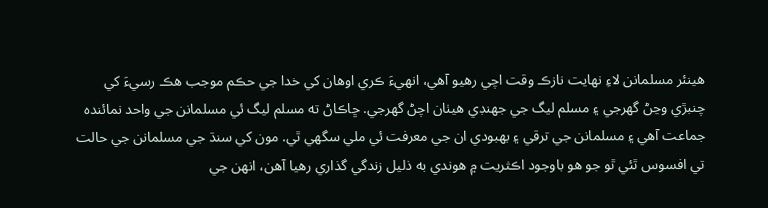هينئر مسلمانن لاءِ نهايت نازڪ وقت اچي رهيو آهي، انهيءَ ڪري اوهان کي خدا جي حڪم موجب هڪ رسيءَ کي چنبڙي وڃڻ گهرجي ۽ مسلم ليگ جي جهنڊي هيٺان اچڻ گهرجي. ڇاڪاڻ ته مسلم ليگ ئي مسلمانن جي واحد نمائنده جماعت آهي ۽ مسلمانن جي ترقي ۽ بهبودي ان جي معرفت ئي ملي سگهي ٿي. مون کي سنڌ جي مسلمانن جي حالت تي افسوس ٿئي ٿو جو هو باوجود اڪثريت ۾ هوندي به ذليل زندگي گذاري رهيا آهن، انهن جي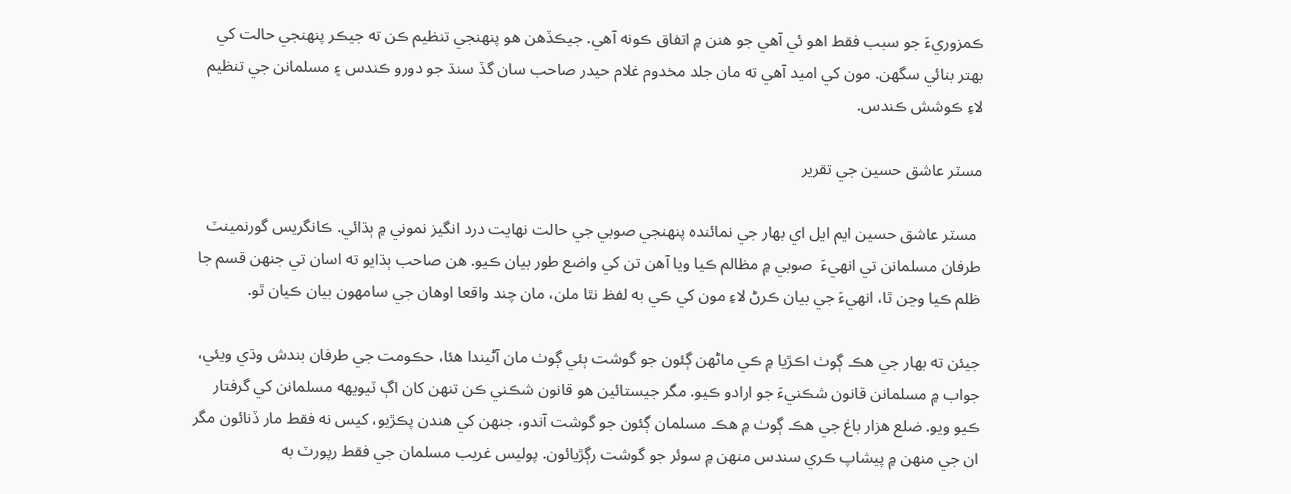ڪمزوريءَ جو سبب فقط اهو ئي آهي جو هنن ۾ اتفاق ڪونه آهي. جيڪڏهن هو پنهنجي تنظيم ڪن ته جيڪر پنهنجي حالت کي بهتر بنائي سگهن. مون کي اميد آهي ته مان جلد مخدوم غلام حيدر صاحب سان گڏ سنڌ جو دورو ڪندس ۽ مسلمانن جي تنظيم لاءِ ڪوشش ڪندس.

مسٽر عاشق حسين جي تقرير

 مسٽر عاشق حسين ايم ايل اي بهار جي نمائنده پنهنجي صوبي جي حالت نهايت درد انگيز نموني ۾ ٻڌائي. ڪانگريس گورنمينٽ طرفان مسلمانن تي انهيءَ  صوبي ۾ مظالم ڪيا ويا آهن تن کي واضع طور بيان ڪيو. هن صاحب ٻڌايو ته اسان تي جنهن قسم جا ظلم ڪيا وڃن ٿا، انهيءَ جي بيان ڪرڻ لاءِ مون کي ڪي به لفظ نٿا ملن، مان چند واقعا اوهان جي سامهون بيان ڪيان ٿو.

جيئن ته بهار جي هڪ ڳوٺ اڪڙيا ۾ ڪي ماڻهن ڳئون جو گوشت ٻئي ڳوٺ مان آڻيندا هئا، حڪومت جي طرفان بندش وڌي ويئي، جواب ۾ مسلمانن قانون شڪنيءَ جو ارادو ڪيو. مگر جيستائين هو قانون شڪني ڪن تنهن کان اڳ ٽيويهه مسلمانن کي گرفتار ڪيو ويو. ضلع هزار باغ جي هڪ ڳوٺ ۾ هڪ مسلمان ڳئون جو گوشت آندو، جنهن کي هندن پڪڙيو، کيس نه فقط مار ڏنائون مگر ان جي منهن ۾ پيشاپ ڪري سندس منهن ۾ سوئر جو گوشت رڳڙيائون. پوليس غريب مسلمان جي فقط رپورٽ به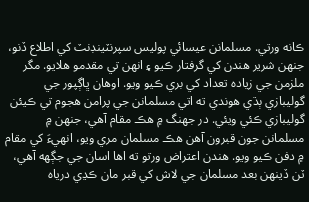ڪانه ورتي. مسلمانن عيسائي پوليس سپرنٽينڊنٽ کي اطلاع ڏنو، جنهن شرير هندن کي گرفتار ڪيو ۽ انهن تي مقدمو هلايو. مگر ملزمن جي زياده تعداد کي بري ڪيو ويو. اوهان ڀاڳپور جي گوليبازي ٻڌي هوندي ته اتي مسلمانن جي پرامن هجوم تي ڪيئن گوليبازي ڪئي ويئي. در جهنگ ۾ هڪ مقام آهي، جنهن ۾ مسلمانن جون قبرون آهن هڪ مسلمان مري ويو، انهيءَ کي مقام ۾ دفن ڪيو ويو. هندن اعتراض ورتو ته اها اسان جي جڳهه آهي، ٽن ڏينهن بعد مسلمان جي لاش کي قبر مان ڪڍي درياه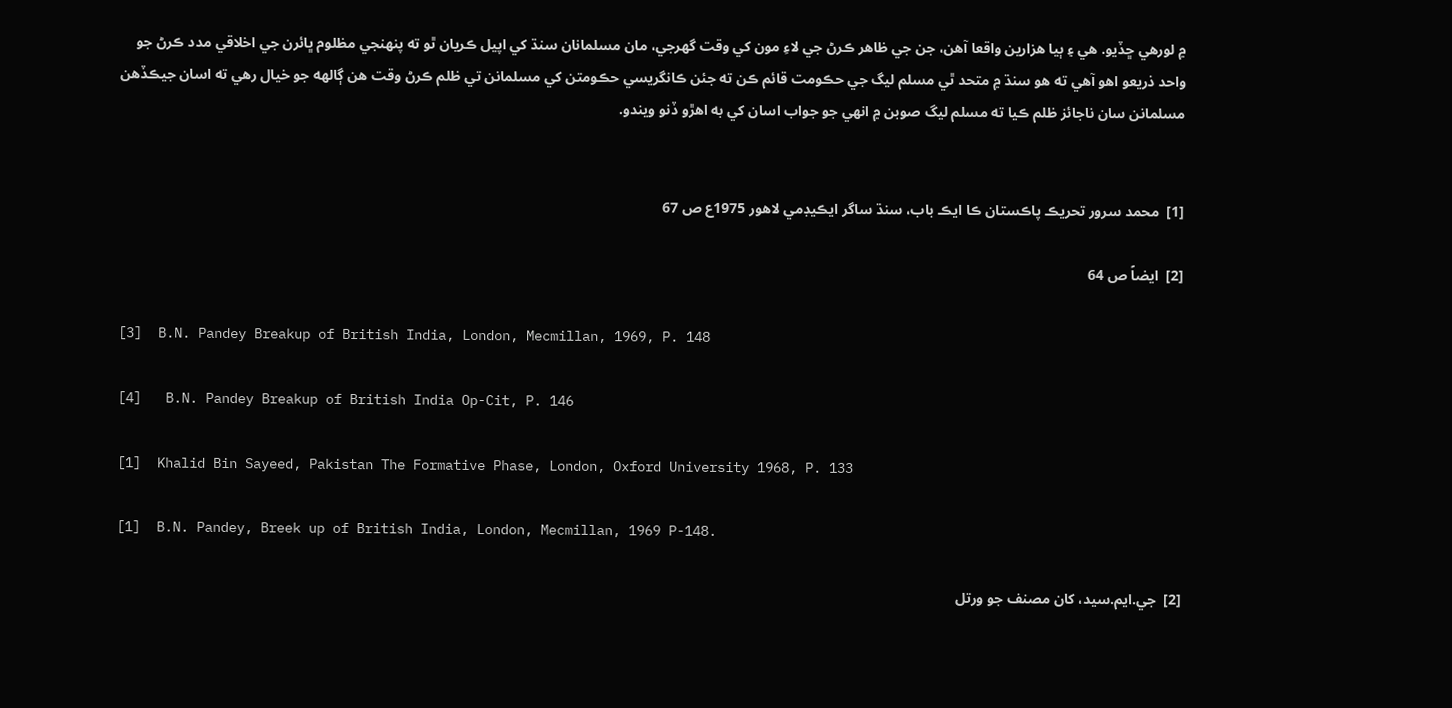۾ لورهي ڇڏيو. هي ۽ ٻيا هزارين واقعا آهن، جن جي ظاهر ڪرڻ جي لاءِ مون کي وقت گهرجي، مان مسلمانان سنڌ کي اپيل ڪريان ٿو ته پنهنجي مظلوم ڀائرن جي اخلاقي مدد ڪرڻ جو واحد ذريعو اهو آهي ته هو سنڌ ۾ متحد ٿي مسلم ليگ جي حڪومت قائم ڪن ته جئن ڪانگريسي حڪومتن کي مسلمانن تي ظلم ڪرڻ وقت هن ڳالهه جو خيال رهي ته اسان جيڪڏهن مسلمانن سان ناجائز ظلم ڪيا ته مسلم ليگ صوبن ۾ انهي جو جواب اسان کي به اهڙو ڏنو ويندو.


[1]  محمد سرور تحريڪ پاڪستان ڪا ايڪ باب، سنڌ ساگر ايڪيڊمي لاهور 1975ع ص 67

[2]  ايضاً ص 64

[3]  B.N. Pandey Breakup of British India, London, Mecmillan, 1969, P. 148

[4]   B.N. Pandey Breakup of British India Op-Cit, P. 146

[1]  Khalid Bin Sayeed, Pakistan The Formative Phase, London, Oxford University 1968, P. 133

[1]  B.N. Pandey, Breek up of British India, London, Mecmillan, 1969 P-148.

[2]  جي.ايم.سيد، کان مصنف جو ورتل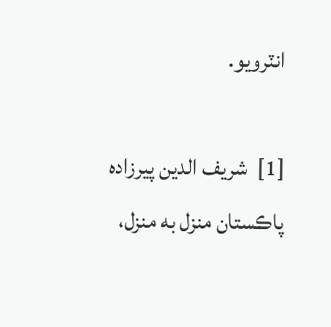انٽرويو.

[1]  شريف الدين پيرزاده پاڪستان منزل به منزل،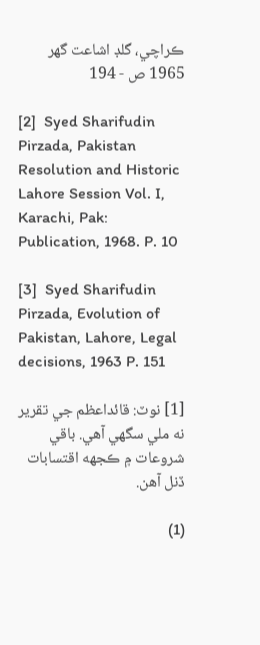ڪراچي، گلڊ اشاعت گهر 1965 ص - 194

[2]  Syed Sharifudin Pirzada, Pakistan Resolution and Historic Lahore Session Vol. I, Karachi, Pak: Publication, 1968. P. 10

[3]  Syed Sharifudin Pirzada, Evolution of Pakistan, Lahore, Legal decisions, 1963 P. 151

[1] نوٽ: قائداعظم جي تقرير نه ملي سگهي آهي. باقي شروعات ۾ ڪجهه اقتسابات ڏنل آهن.

(1)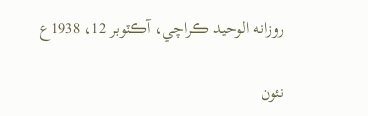روزانه الوحيد ڪراچي، آڪٽوبر 12، 1938ع

نئون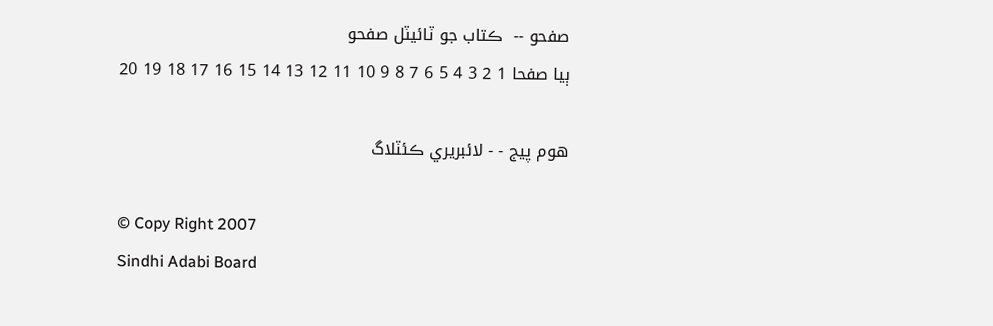صفحو --  ڪتاب جو ٽائيٽل صفحو
ٻيا صفحا 1 2 3 4 5 6 7 8 9 10 11 12 13 14 15 16 17 18 19 20

هوم پيج - - لائبريري ڪئٽلاگ

© Copy Right 2007
Sindhi Adabi Board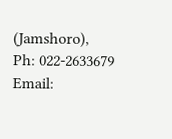(Jamshoro),
Ph: 022-2633679 Email: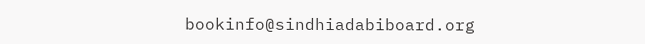bookinfo@sindhiadabiboard.org